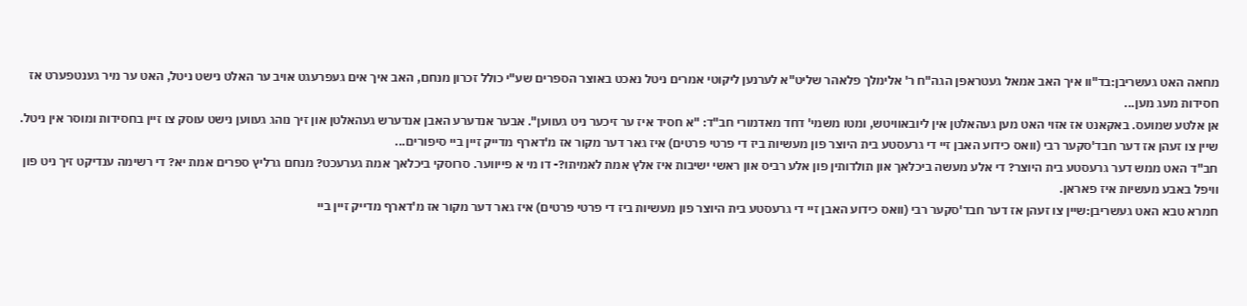מחאה האט געשריבן:בד"וו איך האב אמאל געטראפן הגה"ח ר' אלימלך פלאהר שליט"א לערנען ליקוטי אמרים ניטל נאכט באוצר הספרים שע"י כולל זכרון מנחם, האב איך אים געפרעגט אויב ער האלט נישט ניטל, האט ער מיר גענטפערט אז חסידות מעג מען...
אן אלטע שמועס. באקאנט אז אזוי האט מען געהאלטן אין ליובאוויטש, ומטו משמי' דחד מאדמורי חב"ד: "א חסיד איז ער זיכער ניט געווען". אבער אנדערע האבן אנדערש געהאלטן און זיך נוהג געווען נישט עוסק צו זיין בחסידות ומוסר אין ניטל.
שיין צו זעהן אז דער חבד'סקער רבי (וואס כידוע האבן זיי די גרעסטע בית היוצר פון מעשיות ביז די פרטי פרטים) איז גאר דער מקור אז מ'דארף מדייק זיין ביי סיפורים...
חב"ד האט ממש דער גרעסטע בית היוצר? די אלע מעשה ביכלאך און תולדותין פון אלע רביס און ראשי ישיבות איז אלץ אמת לאמיתו?- דו מי א פייווער. סרוסקי ביכלאך אמת גערעכט? מנחם גרליץ ספרים אמת יא? די רשימה ענדיקט זיך ניט פון וויפל באבע מעשיות איז פאראן.
חמרא טבא האט געשריבן:שיין צו זעהן אז דער חבד'סקער רבי (וואס כידוע האבן זיי די גרעסטע בית היוצר פון מעשיות ביז די פרטי פרטים) איז גאר דער מקור אז מ'דארף מדייק זיין ביי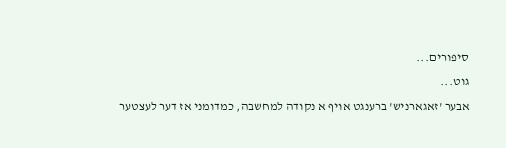סיפורים...
גוט...
אבער 'זאגארניש' ברענגט אויף א נקודה למחשבה, כמדומני אז דער לעצטער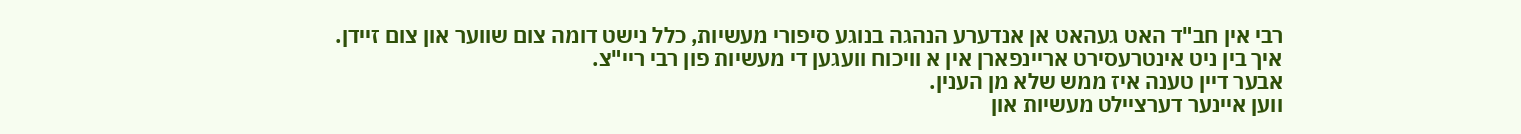רבי אין חב"ד האט געהאט אן אנדערע הנהגה בנוגע סיפורי מעשיות, כלל נישט דומה צום שווער און צום זיידן.
איך בין ניט אינטרעסירט אריינפארן אין א וויכוח וועגען די מעשיות פון רבי ריי"צ.
אבער דיין טענה איז ממש שלא מן הענין.
ווען איינער דערציילט מעשיות און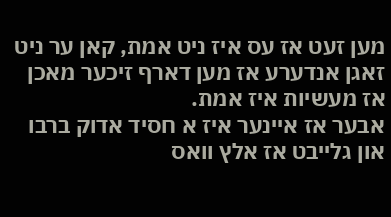מען זעט אז עס איז ניט אמת, קאן ער ניט זאגן אנדערע אז מען דארף זיכער מאכן אז מעשיות איז אמת.
אבער אז איינער איז א חסיד אדוק ברבו און גלייבט אז אלץ וואס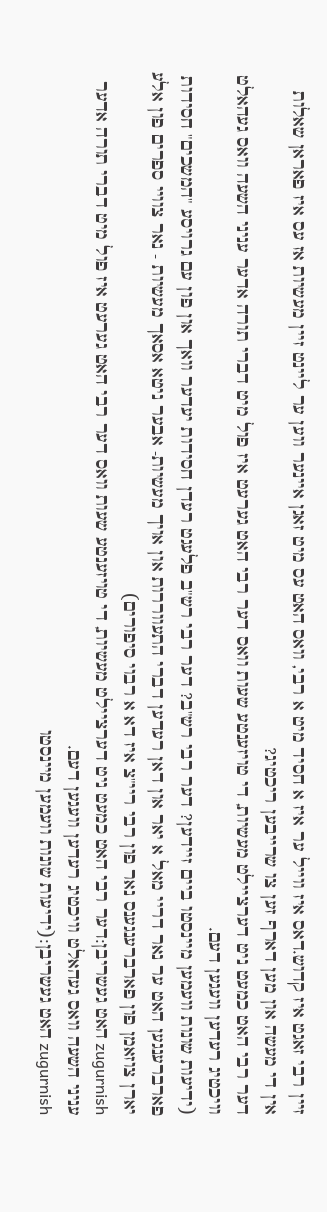זיין רבי זאגט איז קדוש.דאס איז ווייל ער איז א חסיד מיט א רבי, וואס האט עס מיט זאגן איינער ווען ער ליינט זיין מעשיות אז עס איז פאראן שאלות אין די מעשה און מען דארף זען צו שרייבען ריכטיג?
דער רבי האט כמעט ניט דערציילט מעשיות, די טויזענטע שעות וואס דער רבי האט גערעט איז פול מיט דברי תורה אדער עניני השעה וואס געהאלט וויכטיג רעדען וועגען דעם.
(ידיעות שונות וועמען מיינסטו ביים זיידען? דער רבי רש"ב? דער רבי רש"ב פלעגט רעדן חסידות יעדער וואך און פון עם גרויסע "המשכים" חסידות פארברענגען האט ער נאר דריי מאל א יאר און דאן רעדען דברי התעווררות און אויך מעשיות- אבער ניטא אסאך מעשיות - נאר צוויי ספרים פון אלע יארן צוזאמן פון פארברענגענס נאר פון רבי ריי"צ איז דא א רבוי סיפורים)
zugurnish האט געשריבן:דער רבי האט כמעט ניט דערציילט מעשיות, די טויזענטע שעות וואס דער רבי האט גערעט איז פול מיט דברי תורה אדער עניני השעה וואס געהאלט וויכטיג רעדען וועגען דעם.
zugurnish האט געשריבן:(ידיעות שונות וועמען מיינסטו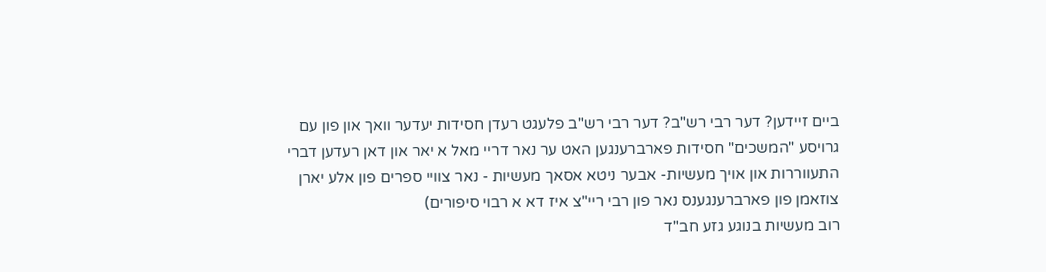ביים זיידען? דער רבי רש"ב? דער רבי רש"ב פלעגט רעדן חסידות יעדער וואך און פון עם גרויסע "המשכים" חסידות פארברענגען האט ער נאר דריי מאל א יאר און דאן רעדען דברי התעווררות און אויך מעשיות- אבער ניטא אסאך מעשיות - נאר צוויי ספרים פון אלע יארן צוזאמן פון פארברענגענס נאר פון רבי ריי"צ איז דא א רבוי סיפורים)
רוב מעשיות בנוגע גזע חב"ד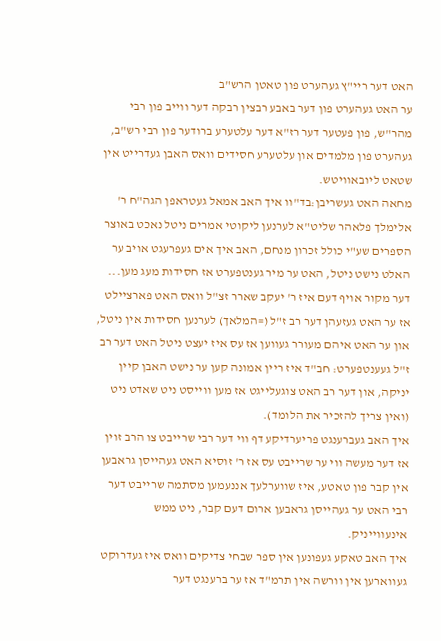האט דער ריי"ץ געהערט פון טאטן הרש"ב
ער האט געהערט פון דער באבע רבצין רבקה דער ווייב פון רבי מהר"ש, פון פעטער דער רז"א דער עלטערע ברודער פון רבי רש"ב, געהערט פון מלמדים און עלטערע חסידים וואס האבן געדרייט אין שטאט ליובאוויטש.
מחאה האט געשריבן:בד"וו איך האב אמאל געטראפן הגה"ח ר' אלימלך פלאהר שליט"א לערנען ליקוטי אמרים ניטל נאכט באוצר הספרים שע"י כולל זכרון מנחם, האב איך אים געפרעגט אויב ער האלט נישט ניטל, האט ער מיר גענטפערט אז חסידות מעג מען...
דער מקור אויף דעם איז ר' יעקב שארר זצ"ל וואס האט פארציילט אז ער האט געזעהן דער רב ז"ל (=המלאך) לערנען חסידות אין ניטל, און ער האט איהם מעורר געווען אז עס איז יעצט ניטל האט דער רב ז"ל געענטפערט: חב"ד איז ריין אמונה קען ער נישט האבן קיין יניקה, און דער רב האט צוגעלייגט אז מען ווייסט ניט שאדט ניט (ואין צריך להזכיר את הלומד).
איך האב געברענגט פריערדיקע דף ווי דער רבי שרייבט צו הרב זוין אז דער מעשה ווי ער שרייבט עס אז ר' זוסיא האט געהייסן גראבען אין קבר פון טאטע, איז שווערלעך אננעמען מסתמה שרייבט דער רבי האט ער געהייסן גראבען ארום דעם קבר, ניט ממש אינעווייניק.
איך האב טאקע געפונען אין ספר שבחי צדיקים וואס איז געדרוקט געווארען אין וורשה אין תרמ"ד אז ער ברענגט דער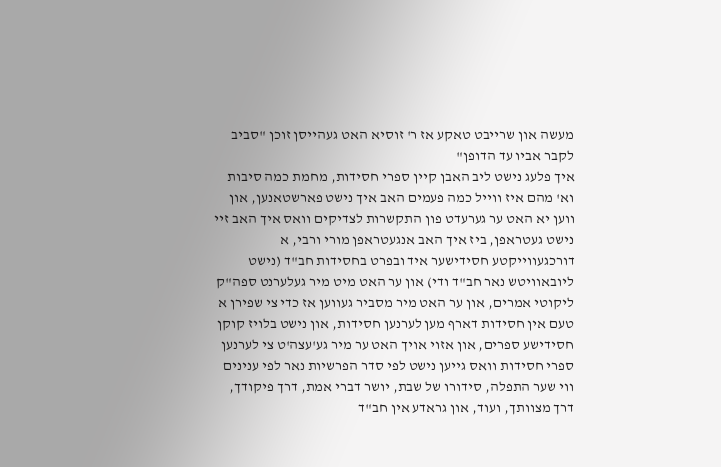מעשה און שרייבט טאקע אז ר' זוסיא האט געהייסן זוכן "סביב לקבר אביו עד הדופן"
איך פלעג נישט ליב האבן קיין ספרי חסידות, מחמת כמה סיבות וא' מהם איז ווייל כמה פעמים האב איך נישט פארשטאנען, און ווען יא האט ער גערעדט פון התקשרות לצדיקים וואס איך האב זיי נישט געטראפן, ביז איך האב אנגעטראפן מורי ורבי, א דורכגעווייקטע חסידישער איד ובפרט בחסידות חב"ד (נישט ליובאוויטש נאר חב"ד ודי) און ער האט מיט מיר געלערנט ספה"ק ליקוטי אמרים, און ער האט מיר מסביר געווען אז כדי צי שפירן א טעם אין חסידות דארף מען לערנען חסידות, און נישט בלויז קוקן חסידישע ספרים, און אזוי אויך האט ער מיר גע'עצה'ט צי לערנען ספרי חסידות וואס גייען נישט לפי סדר הפרשיות נאר לפי ענינים ווי שער התפלה, סידורו של שבת, יושר דברי אמת, דרך פיקודך, דרך מצוותך, ועוד, און גראדע אין חב"ד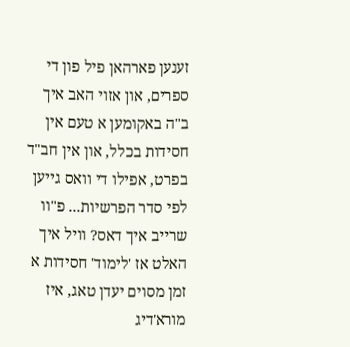זענען פארהאן פיל פון די ספרים, און אזוי האב איך ב"ה באקומען א טעם אין חסידות בכלל, און אין חב"ד בפרט, אפילו די וואס גייען לפי סדר הפרשיות... פ"וו שרייב איך דאס? וויל איך האלט אז 'לימוד' חסידות א זמן מסוים יעדן טאג, איז מורא'דיג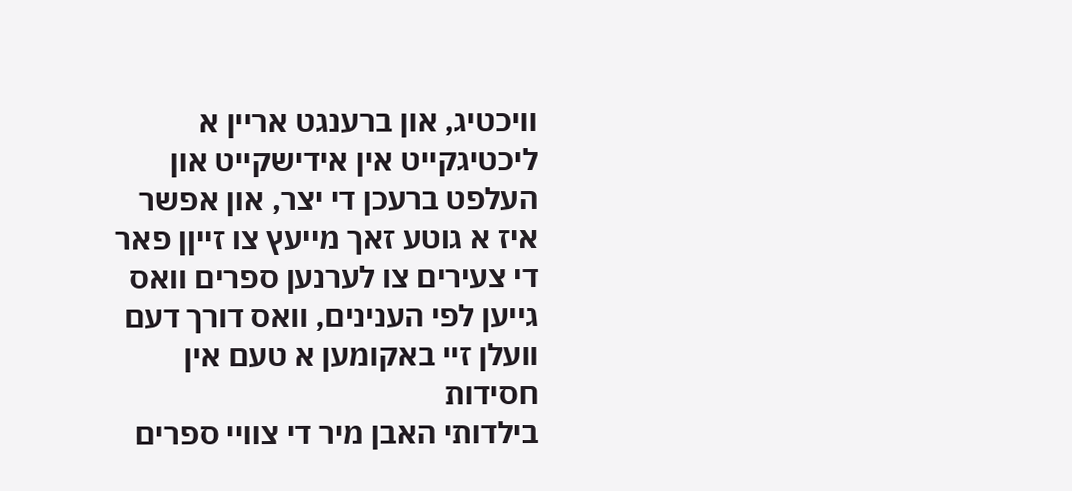וויכטיג, און ברענגט אריין א ליכטיגקייט אין אידישקייט און העלפט ברעכן די יצר, און אפשר איז א גוטע זאך מייעץ צו זייןן פאר די צעירים צו לערנען ספרים וואס גייען לפי הענינים, וואס דורך דעם וועלן זיי באקומען א טעם אין חסידות
בילדותי האבן מיר די צוויי ספרים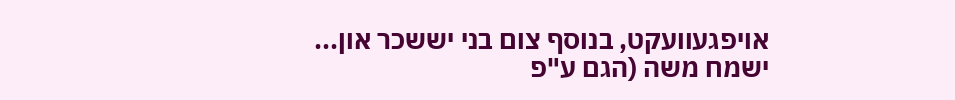אויפגעוועקט, בנוסף צום בני יששכר און... ישמח משה (הגם ע"פ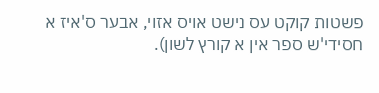פשטות קוקט עס נישט אויס אזוי, אבער ס'איז א חסידי'ש ספר אין א קורץ לשון).